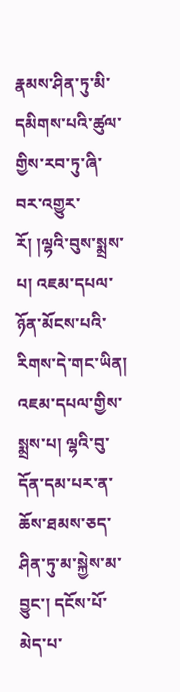རྣམས་ཤིན་ཏུ་མི་དམིགས་པའི་ཚུལ་གྱིས་རབ་ཏུ་ཞི་བར་འགྱུར་རོ། །ལྷའི་བུས་སྨྲས་པ། འཇམ་དཔལ་ཉོན་མོངས་པའི་རིགས་དེ་གང་ཡིན། འཇམ་དཔལ་གྱིས་སྨྲས་པ། ལྷའི་བུ་དོན་དམ་པར་ན་ཆོས་ཐམས་ཅད་ཤིན་ཏུ་མ་སྐྱེས་མ་བྱུང་། དངོས་པོ་མེད་པ་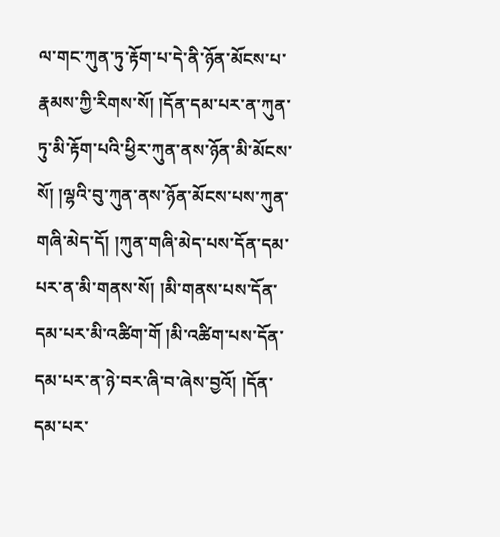ལ་གང་ཀུན་ཏུ་རྟོག་པ་དེ་ནི་ཉོན་མོངས་པ་རྣམས་ཀྱི་རིགས་སོ། །དོན་དམ་པར་ན་ཀུན་ཏུ་མི་རྟོག་པའི་ཕྱིར་ཀུན་ནས་ཉོན་མི་མོངས་སོ། །ལྷའི་བུ་ཀུན་ནས་ཉོན་མོངས་པས་ཀུན་གཞི་མེད་དོ། །ཀུན་གཞི་མེད་པས་དོན་དམ་པར་ན་མི་གནས་སོ། །མི་གནས་པས་དོན་དམ་པར་མི་འཚིག་གོ །མི་འཚིག་པས་དོན་དམ་པར་ན་ཉེ་བར་ཞི་བ་ཞེས་བྱའོ། །དོན་དམ་པར་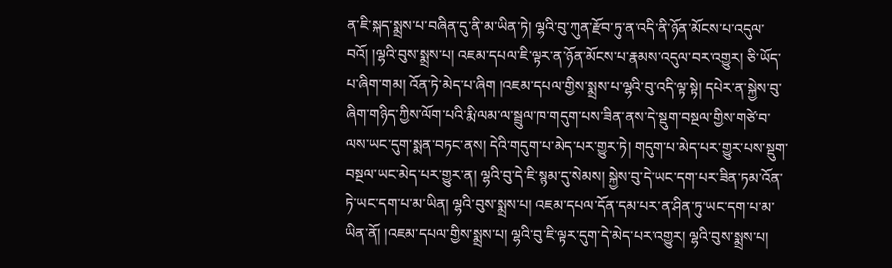ན་ཇི་སྐད་སྨྲས་པ་བཞིན་དུ་ནི་མ་ཡིན་ཏེ། ལྷའི་བུ་ཀུན་རྫོབ་ཏུ་ན་འདི་ནི་ཉོན་མོངས་པ་འདུལ་བའོ། །ལྷའི་བུས་སྨྲས་པ། འཇམ་དཔལ་ཇི་ལྟར་ན་ཉོན་མོངས་པ་རྣམས་འདུལ་བར་འགྱུར། ཅི་ཡོད་པ་ཞིག་གམ། འོན་ཏེ་མེད་པ་ཞིག །འཇམ་དཔལ་གྱིས་སྨྲས་པ་ལྷའི་བུ་འདི་ལྟ་སྟེ། དཔེར་ན་སྐྱེས་བུ་ཞིག་གཉིད་ཀྱིས་ལོག་པའི་རྨི་ལམ་ལ་སྦྲུལ་ཁ་གདུག་པས་ཟིན་ནས་དེ་སྡུག་བསྔལ་གྱིས་གཙེ་བ་ལས་ཡང་དུག་སྨན་བཏང་ནས། དེའི་གདུག་པ་མེད་པར་གྱུར་ཏེ། གདུག་པ་མེད་པར་གྱུར་པས་སྡུག་བསྔལ་ཡང་མེད་པར་གྱུར་ན། ལྷའི་བུ་དེ་ཇི་སྙམ་དུ་སེམས། སྐྱེས་བུ་དེ་ཡང་དག་པར་ཟིན་ཏམ་འོན་ཏེ་ཡང་དག་པ་མ་ཡིན། ལྷའི་བུས་སྨྲས་པ། འཇམ་དཔལ་དོན་དམ་པར་ན་ཤིན་ཏུ་ཡང་དག་པ་མ་ཡིན་ནོ། །འཇམ་དཔལ་གྱིས་སྨྲས་པ། ལྷའི་བུ་ཇི་ལྟར་དུག་དེ་མེད་པར་འགྱུར། ལྷའི་བུས་སྨྲས་པ།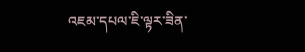འཇམ་དཔལ་ཇི་ལྟར་ཟིན་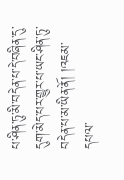པ་ཤིན་ཏུ་མི་བདེན་པ་དེ་བཞིན་དུ་དུག་མེད་པར་གྱུར་པ་ཡང་ཤིན་ཏུ་བདེན་པ་མ་ཡིན་ནོ། །འཇམ་དཔལ་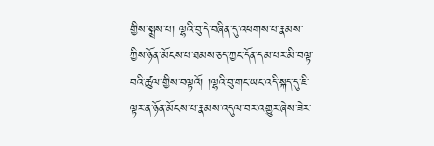གྱིས་སྨྲས་པ། ལྷའི་བུ་དེ་བཞིན་དུ་འཕགས་པ་རྣམས་ཀྱིས་ཉོན་མོངས་པ་ཐམས་ཅད་ཀྱང་དོན་དམ་པར་མི་བལྟ་བའི་ཚུལ་གྱིས་བལྟའོ། །ལྷའི་བུ་གང་ཡང་འདི་སྐད་དུ་ཇི་ལྟར་ན་ཉོན་མོངས་པ་རྣམས་འདུལ་བར་འགྱུར་ཞེས་ཟེར་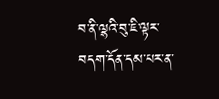བ་ནི་ལྷའི་བུ་ཇི་ལྟར་བདག་དོན་དམ་པར་ན་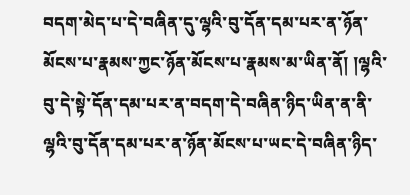བདག་མེད་པ་དེ་བཞིན་དུ་ལྷའི་བུ་དོན་དམ་པར་ན་ཉོན་མོངས་པ་རྣམས་ཀྱང་ཉོན་མོངས་པ་རྣམས་མ་ཡིན་ནོ། །ལྷའི་བུ་དེ་སྟེ་དོན་དམ་པར་ན་བདག་དེ་བཞིན་ཉིད་ཡིན་ན་ནི་ལྷའི་བུ་དོན་དམ་པར་ན་ཉོན་མོངས་པ་ཡང་དེ་བཞིན་ཉིད་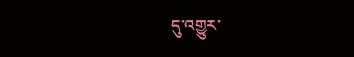དུ་འགྱུར་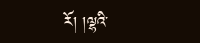རོ། །ལྷའི་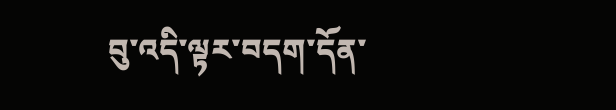བུ་འདི་ལྟར་བདག་དོན་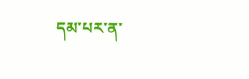དམ་པར་ན་